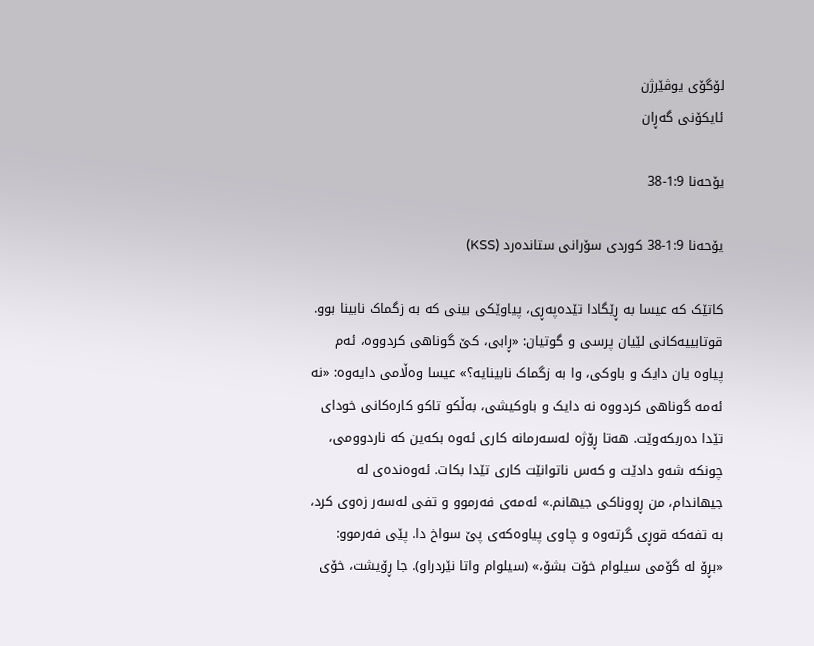لۆگۆی یوڤێرژن
ئایکۆنی گەڕان

یۆحەنا 1:9-38

یۆحەنا 1:9-38 كوردی سۆرانی ستانده‌رد (KSS)

کاتێک کە عیسا بە ڕێگادا تێدەپەڕی، پیاوێکی بینی کە بە زگماک نابینا بوو. قوتابییەکانی لێیان پرسی و گوتیان: «ڕابی، کێ گوناهی کردووە، ئەم پیاوە یان دایک و باوکی، وا بە زگماک نابینایە؟» عیسا وەڵامی دایەوە: «نە ئەمە گوناهی کردووە نە دایک و باوکیشی، بەڵکو تاکو کارەکانی خودای تێدا دەربکەوێت. هەتا ڕۆژە لەسەرمانە کاری ئەوە بکەین کە ناردوومی، چونکە شەو دادێت و کەس ناتوانێت کاری تێدا بکات. ئەوەندەی لە جیهاندام، من ڕووناکی جیهانم.» ئەمەی فەرموو و تفی لەسەر زەوی کرد، بە تفەکە قوڕی گرتەوە و چاوی پیاوەکەی پێ سواخ دا. پێی فەرموو: «بڕۆ لە گۆمی سیلوام خۆت بشۆ،» (سیلوام واتا نێردراو). جا ڕۆیشت، خۆی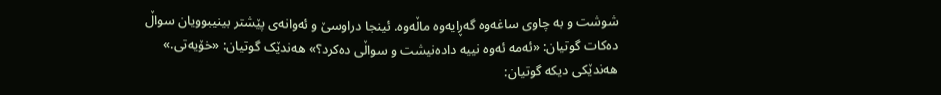شوشت و بە چاوی ساغەوە گەڕایەوە ماڵەوە. ئینجا دراوسێ و ئەوانەی پێشتر بینیبوویان سواڵ دەکات گوتیان: «ئەمە ئەوە نییە دادەنیشت و سواڵی دەکرد؟» هەندێک گوتیان: «خۆیەتی.» هەندێکی دیکە گوتیان: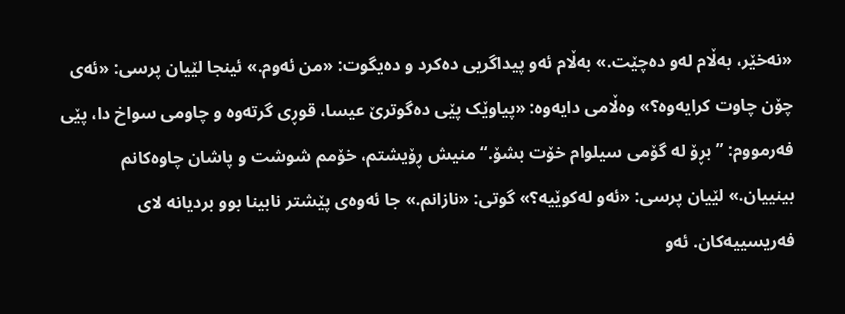«نەخێر، بەڵام لەو دەچێت.» بەڵام ئەو پیداگریی دەکرد و دەیگوت: «من ئەوم.» ئینجا لێیان پرسی: «ئەی چۆن چاوت کرایەوە؟» وەڵامی دایەوە: «پیاوێک پێی دەگوترێ عیسا، قوڕی گرتەوە و چاومی سواخ دا، پێی فەرمووم: ”بڕۆ لە گۆمی سیلوام خۆت بشۆ.“ منیش ڕۆیشتم، خۆمم شوشت و پاشان چاوەکانم بینییان.» لێیان پرسی: «ئەو لەکوێیە؟» گوتی: «نازانم.» جا ئەوەی پێشتر نابینا بوو بردیانە لای فەریسییەکان. ئەو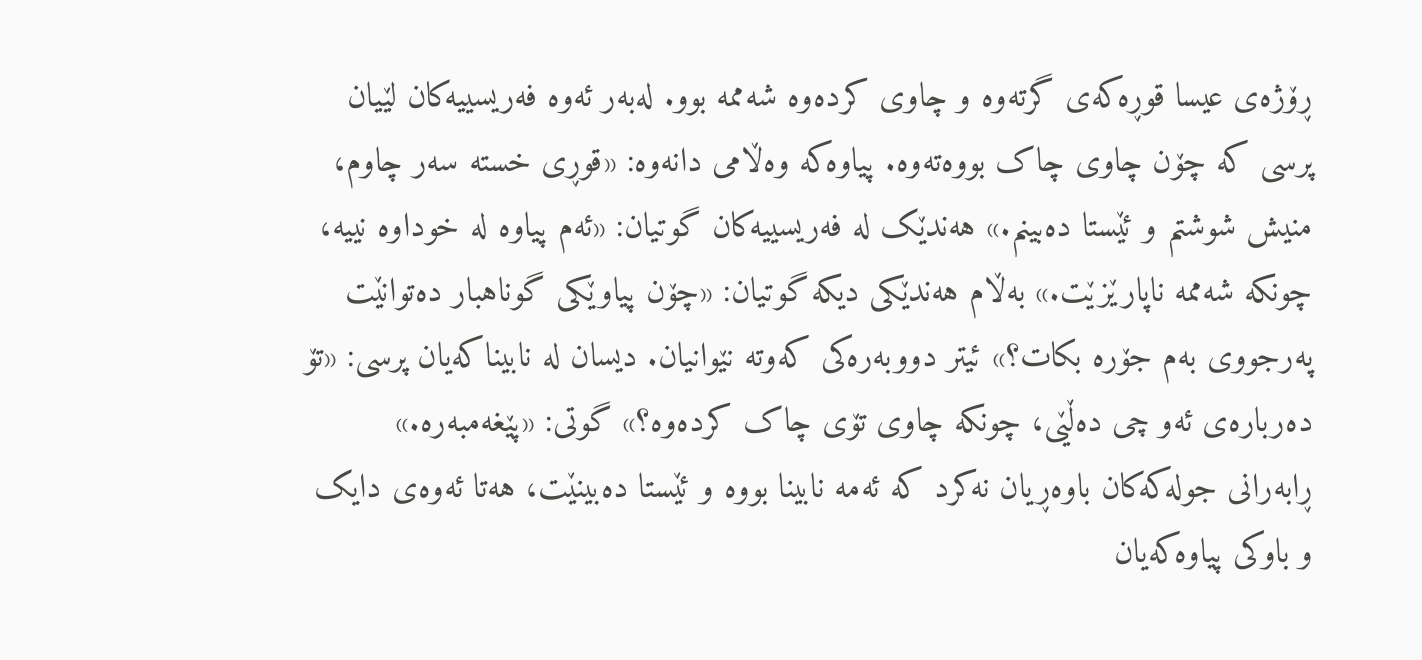ڕۆژەی عیسا قوڕەکەی گرتەوە و چاوی کردەوە شەممە بوو. لەبەر ئەوە فەریسییەکان لێیان پرسی کە چۆن چاوی چاک بووەتەوە. پیاوەکە وەڵامی دانەوە: «قوڕی خستە سەر چاوم، منیش شوشتم و ئێستا دەبینم.» هەندێک لە فەریسییەکان گوتیان: «ئەم پیاوە لە خوداوە نییە، چونکە شەممە ناپارێزێت.» بەڵام هەندێکی دیکە گوتیان: «چۆن پیاوێکی گوناهبار دەتوانێت پەرجووی بەم جۆرە بکات؟» ئیتر دووبەرەکی کەوتە نێوانیان. دیسان لە نابیناکەیان پرسی: «تۆ دەربارەی ئەو چی دەڵێی، چونکە چاوی تۆی چاک کردەوە؟» گوتی: «پێغەمبەرە.» ڕابەرانی جولەکەکان باوەڕیان نەکرد کە ئەمە نابینا بووە و ئێستا دەبینێت، هەتا ئەوەی دایک و باوکی پیاوەکەیان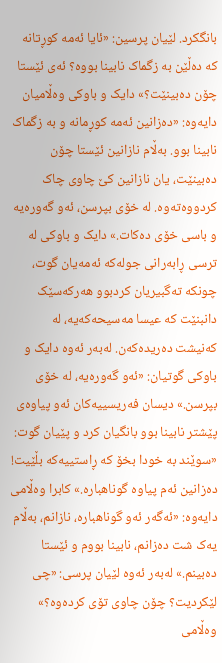بانگکرد. لێیان پرسین: «ئایا ئەمە کوڕتانە کە دەڵێن بە زگماک نابینا بووە؟ ئەی ئێستا چۆن دەبینێت؟» دایک و باوکی وەڵامیان دایەوە: «دەزانین ئەمە کوڕمانە و بە زگماک نابینا بوو. بەڵام نازانین ئێستا چۆن دەبینێت، یان نازانین کێ چاوی چاک کردووەتەوە. لە خۆی بپرسن، ئەو گەورەیە و باسی خۆی دەکات.» دایک و باوکی لە ترسی ڕابەرانی جولەکە ئەمەیان گوت، چونکە تەگبیریان کردبوو هەرکەسێک دانبنێت کە عیسا مەسیحەکەیە، لە کەنیشت دەریدەکەن. لەبەر ئەوە دایک و باوکی گوتیان: «ئەو گەورەیە، لە خۆی بپرسن.» دیسان فەریسییەکان ئەو پیاوەی پێشتر نابینا بوو بانگیان کرد و پێیان گوت: «سوێند بە خودا بخۆ کە ڕاستییەکە بڵێیت! دەزانین ئەم پیاوە گوناهبارە.» کابرا وەڵامی دایەوە: «ئەگەر ئەو گوناهبارە، نازانم، بەڵام یەک شت دەزانم، نابینا بووم و ئێستا دەبینم.» لەبەر ئەوە لێیان پرسی: «چی لێکردیت؟ چۆن چاوی تۆی کردەوە؟» وەڵامی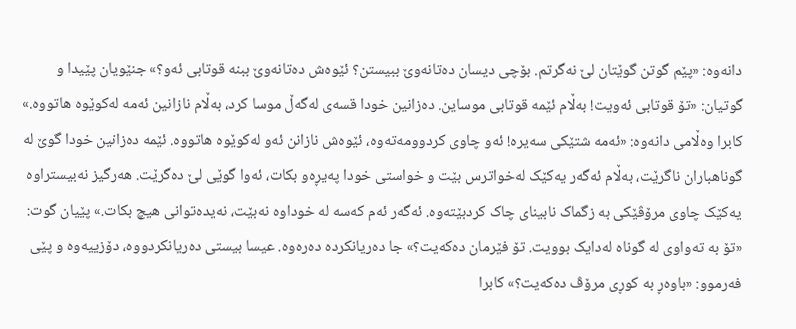دانەوە: «پێم گوتن گوێتان لێ نەگرتم. بۆچی دیسان دەتانەوێ ببیستن؟ ئێوەش دەتانەوێ ببنە قوتابی ئەو؟» جنێویان پێیدا و گوتیان: «تۆ قوتابی ئەویت! بەڵام ئێمە قوتابی موساین. دەزانین خودا قسەی لەگەڵ موسا کرد، بەڵام نازانین ئەمە لەکوێوە هاتووە.» کابرا وەڵامی دانەوە: «ئەمە شتێکی سەیرە! ئەو چاوی کردوومەتەوە، ئێوەش نازانن ئەو لەکوێوە هاتووە. ئێمە دەزانین خودا گوێ لە گوناهباران ناگرێت، بەڵام ئەگەر یەکێک لەخواترس بێت و خواستی خودا پەیڕەو بکات، ئەوا گوێی لێ دەگرێت. هەرگیز نەبیستراوە یەکێک چاوی مرۆڤێکی بە زگماک نابینای چاک کردبێتەوە. ئەگەر ئەم کەسە لە خوداوە نەبێت، نەیدەتوانی هیچ بکات.» پێیان گوت: «تۆ بە تەواوی لە گوناه لەدایک بوویت. تۆ فێرمان دەکەیت؟» جا دەریانکردە دەرەوە. عیسا بیستی دەریانکردووە، دۆزییەوە و پێی فەرموو: «باوەڕ بە کوڕی مرۆڤ دەکەیت؟» کابرا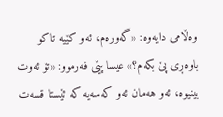وەڵامی دایەوە: «گەورەم، ئەو کێیە تاکو باوەڕی پێ بکەم؟» عیسا پێی فەرموو: «تۆ ئەوت بینیوە، ئەو هەمان ئەو کەسەیە کە ئێستا قسەت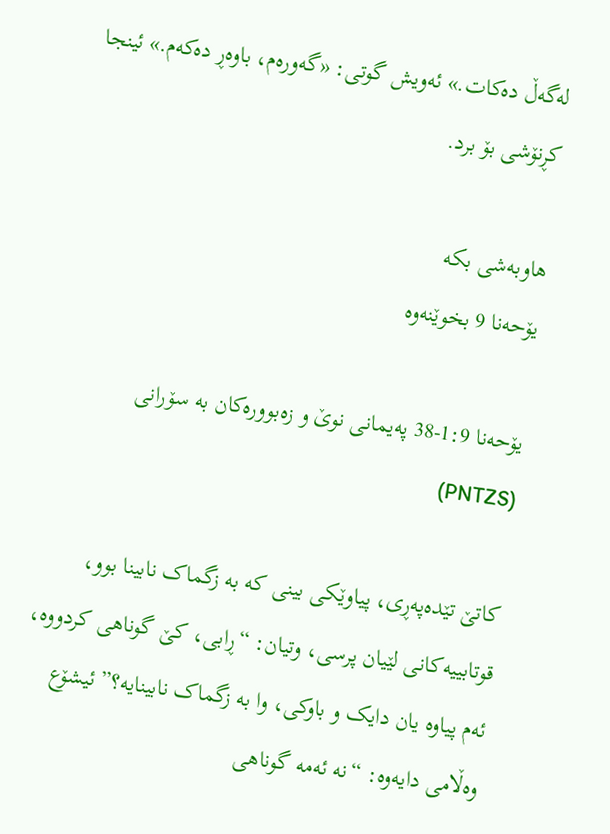لەگەڵ دەکات.» ئەویش گوتی: «گەورەم، باوەڕ دەکەم.» ئینجا کڕنۆشی بۆ برد.

هاوبەشی بکە
یۆحەنا 9 بخوێنەوە

یۆحەنا 1:9-38 پەیمانی نوێ و زەبوورەکان بە سۆرانی (PNTZS)

كاتێ تێده‌په‌ڕی، پیاوێكی بینی كه‌ به‌ زگماک نابینا بوو، قوتابییه‌كانی لێیان پرسی، وتیان: “ڕابی، كێ گوناهی كردووه‌، ئه‌م پیاوه‌ یان دایک و باوكی، وا به‌ زگماک نابینایه‌؟” ئیشۆع وه‌ڵامی دایه‌وه‌: “نه‌ ئه‌مه‌ گوناهی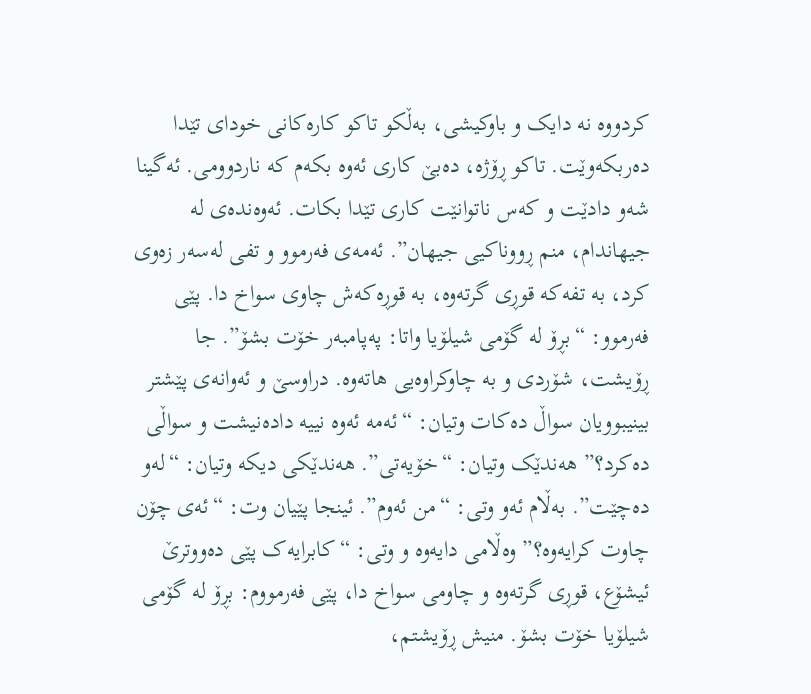كردووه‌ نه‌ دایک و باوكیشی، به‌ڵكو تاكو كاره‌كانی خودای تێدا ده‌ربكه‌وێت. تاكو ڕۆژه‌، ده‌بێ‌ كاری ئه‌وه‌ بكه‌م كه‌ ناردوومی. ئه‌گینا شه‌و دادێت و كه‌س ناتوانێت كاری تێدا بكات. ئه‌وه‌نده‌ی له‌ جیهاندام، منم ڕووناكیی جیهان”. ئه‌مه‌ی فه‌رموو و تفی له‌سه‌ر زه‌وی كرد، به‌ تفه‌كه‌ قوڕی گرته‌وه‌، به‌ قوڕه‌كه‌ش چاوی سواخ دا. پێی فه‌رموو: “بڕۆ له‌ گۆمی شیلۆیا واتا: په‌پامبه‌ر خۆت بشۆ”. جا ڕۆیشت، شۆردی و به‌ چاوكراوه‌یی هاته‌وه‌. دراوسێ و ئه‌وانه‌ی پێشتر بینیبوویان سواڵ ده‌كات وتیان: “ئه‌مه‌ ئه‌وه‌ نییه‌ داده‌نیشت و سواڵی ده‌كرد؟” هه‌ندێک وتیان: “خۆیه‌تی”. هه‌ندێكی دیكه‌ وتیان: “له‌و ده‌چێت”. به‌ڵام ئه‌و وتی: “من ئه‌وم”. ئینجا پێیان وت: “ئه‌ی چۆن چاوت كرایه‌وه‌؟” وه‌ڵامی دایه‌وه‌ و وتی: “كابرایه‌ک پێی ده‌ووترێ ئیشۆع، قوڕی گرته‌وه‌ و چاومی سواخ دا، پێی فه‌رمووم: بڕۆ له‌ گۆمی شیلۆیا خۆت بشۆ. منیش ڕۆیشتم،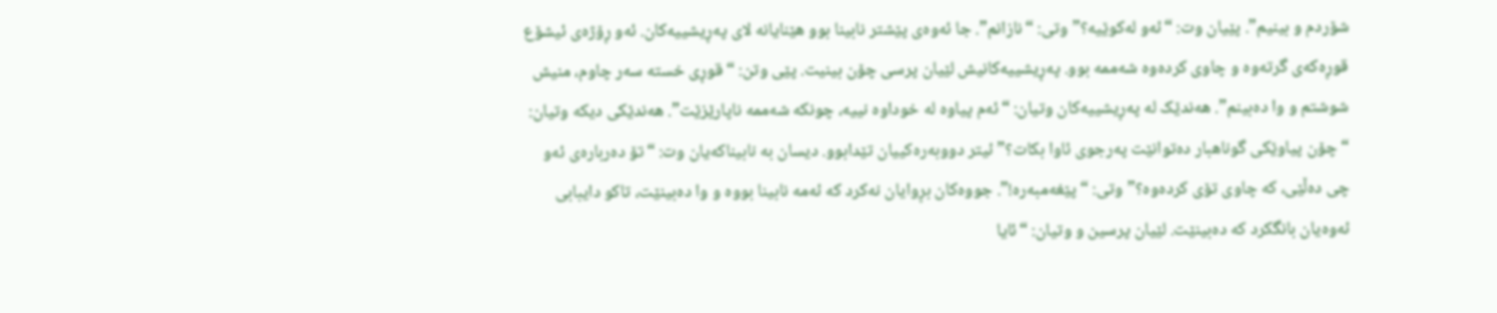شۆردم و بینیم”. پێیان وت: “ئه‌و له‌كوێیه‌؟” وتی: “نازانم”. جا ئه‌وه‌ی پێشتر نابینا بوو هێنایانه‌ لای په‌ڕیشییه‌كان. ئه‌و ڕۆژه‌ی ئیشۆع قوڕه‌كه‌ی گرته‌وه‌ و چاوی كرده‌وه‌ شه‌ممه‌ بوو. په‌ڕیشییه‌كانیش لێیان پرسی چۆن بینیت. پێی وتن: “قوڕی خسته‌ سه‌ر چاوم، منیش شوشتم و وا ده‌بینم”. هه‌ندێک له‌ په‌ڕیشییه‌كان وتیان: “ئه‌م پیاوه‌ له‌ خوداوه‌ نییه‌، چونكه‌ شه‌ممه‌ ناپارێزێت”. هه‌ندێكی دیكه‌ وتیان: “چۆن پیاوێكی گوناهبار ده‌توانێت په‌رجوی ئاوا بكات؟” ئیتر دووبه‌ره‌كییان تێدابوو. دیسان به‌ نابیناكه‌یان وت: “تۆ ده‌رباره‌ی ئه‌و چی ده‌ڵێی، كه‌ چاوی تۆی كرده‌وه‌؟” وتی: “پێغه‌مبه‌ره‌!”. جووه‌كان بڕوایان نه‌كرد كه‌ ئه‌مه‌ نابینا بووه‌ و وا ده‌بینێت، تاكو دایبابی ئه‌وه‌یان بانگكرد كه‌ ده‌بینێت. لێیان پرسین و وتیان: “ئایا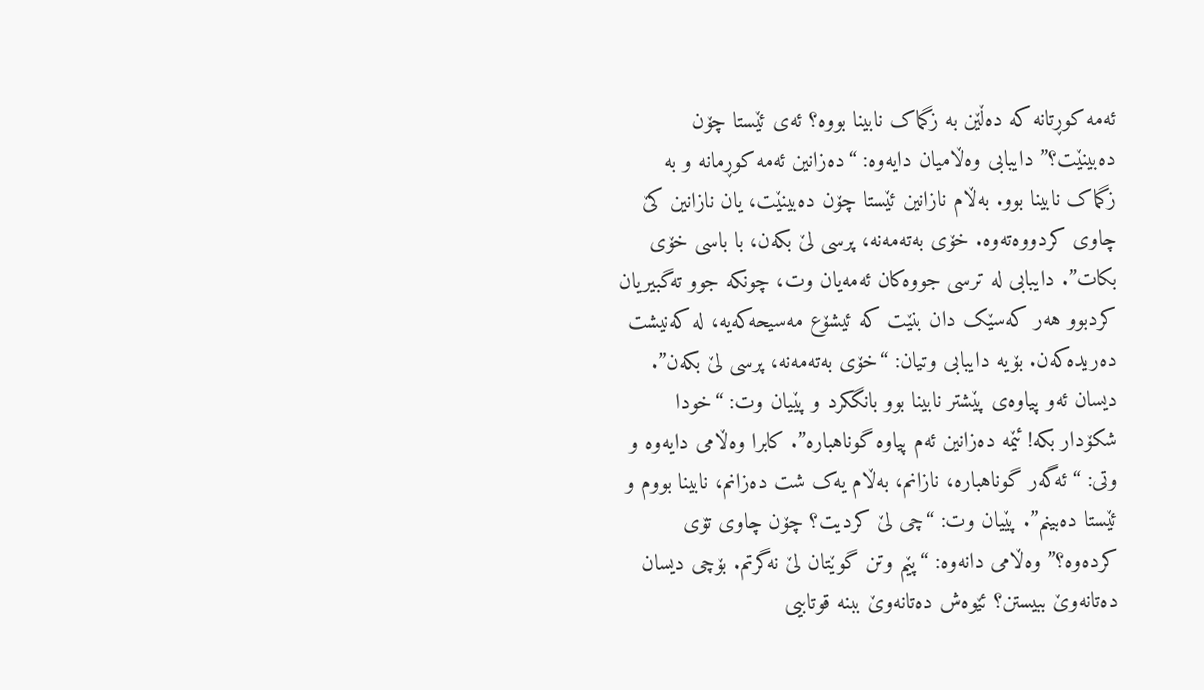ئه‌مه‌ كوڕتانه‌ كه‌ ده‌ڵێن به‌ زگماک نابینا بووه‌؟ ئه‌ی ئێستا چۆن ده‌بینێت؟” دایبابی وه‌ڵامیان دایه‌وه‌: “ده‌زانین ئه‌مه‌ كوڕمانه‌ و به‌ زگماک نابینا بوو. به‌ڵام نازانین ئێستا چۆن ده‌بینێت، یان نازانین كێ چاوی كردووه‌ته‌وه‌. خۆی به‌ته‌مه‌نه‌، پرسی لێ بكه‌ن، با باسی خۆی بكات”. دایبابی له‌ ترسی جووه‌كان ئه‌مه‌یان وت، چونكه‌ جوو ته‌گبیریان كردبوو هه‌ر كه‌سێک دان بنێت كه‌ ئیشۆع مه‌سیحه‌كه‌یه‌، له‌ كه‌نیشت ده‌ریده‌كه‌ن. بۆیه‌ دایبابی وتیان: “خۆی به‌ته‌مه‌نه‌، پرسی لێ بكه‌ن”. دیسان ئه‌و پیاوه‌ی پێشتر نابینا بوو بانگكرد و پێیان وت: “خودا شكۆدار بكه‌! ئێمه‌ ده‌زانین ئه‌م پیاوه‌ گوناهباره‌”. كابرا وه‌ڵامی دایه‌وه‌ و وتی: “ئه‌گه‌ر گوناهباره‌، نازانم، به‌ڵام یه‌ک شت ده‌زانم، نابینا بووم و ئێستا ده‌بینم”. پێیان وت: “چی لێ كردیت؟ چۆن چاوی تۆی كرده‌وه‌؟” وه‌ڵامی دانه‌وه‌: “پێم وتن گوێتان لێ نه‌گرتم. بۆچی دیسان ده‌تانه‌وێ ببیستن؟ ئێوه‌ش ده‌تانه‌وێ ببنه‌ قوتابیی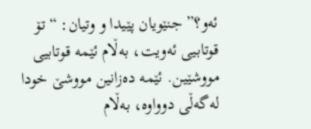ئه‌و؟” جنێویان پێیدا و وتیان: “تۆ قوتابیی ئه‌ویت، به‌ڵام ئێمه‌ قوتابیی مووشێین. ئێمه‌ ده‌زانین مووشێ خودا له‌گه‌ڵی دوواوه‌، به‌ڵام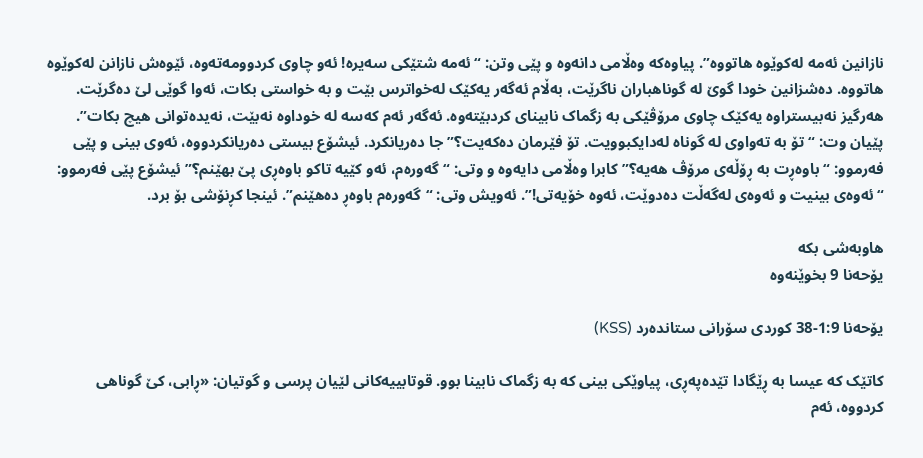نازانین ئه‌مه‌ له‌كوێوه‌ هاتووه‌”. پیاوه‌كه‌ وه‌ڵامی دانه‌وه‌ و پێی وتن: “ئه‌مه‌ شتێكی سه‌یره‌! ئه‌و چاوی كردوومه‌ته‌وه‌، ئێوه‌ش نازانن له‌كوێوه‌ هاتووه‌. ده‌شزانین خودا گوێ له‌ گوناهباران ناگرێت، به‌ڵام ئه‌گه‌ر یه‌كێک له‌خواترس بێت و به‌ خواستی بكات، ئه‌وا گوێی لێ ده‌گرێت. هه‌رگیز نه‌بیستراوه‌ یه‌كێک چاوی مرۆڤێكی به‌ زگماک نابینای كردبێته‌وه‌. ئه‌گه‌ر ئه‌م كه‌سه‌ له‌ خوداوه‌ نه‌بێت، نه‌یده‌توانی هیچ بكات”. پێیان وت: “تۆ به‌ ته‌واوی له‌ گوناه‌ له‌دایكبوویت. تۆ فێرمان ده‌كه‌یت؟” جا ده‌ریانكرد. ئیشۆع بیستی ده‌ریانكردووه‌، ئه‌وی بینی و پێی فه‌رموو: “باوه‌ڕت به‌ ڕۆڵه‌ی مرۆڤ هه‌یه‌؟” كابرا وه‌ڵامی دایه‌وه‌ و وتی: “گه‌وره‌م، ئه‌و كێیه‌ تاكو باوه‌ڕی پێ بهێنم؟” ئیشۆع پێی فه‌رموو: “ئه‌وه‌ی بینیت و ئه‌وه‌ی له‌گه‌ڵت ده‌دوێت، ئه‌وه‌ خۆیه‌تی!”. ئه‌ویش وتی: “گه‌وره‌م باوه‌ڕ ده‌هێنم”. ئینجا كڕنۆشی بۆ برد.

هاوبەشی بکە
یۆحەنا 9 بخوێنەوە

یۆحەنا 1:9-38 كوردی سۆرانی ستانده‌رد (KSS)

کاتێک کە عیسا بە ڕێگادا تێدەپەڕی، پیاوێکی بینی کە بە زگماک نابینا بوو. قوتابییەکانی لێیان پرسی و گوتیان: «ڕابی، کێ گوناهی کردووە، ئەم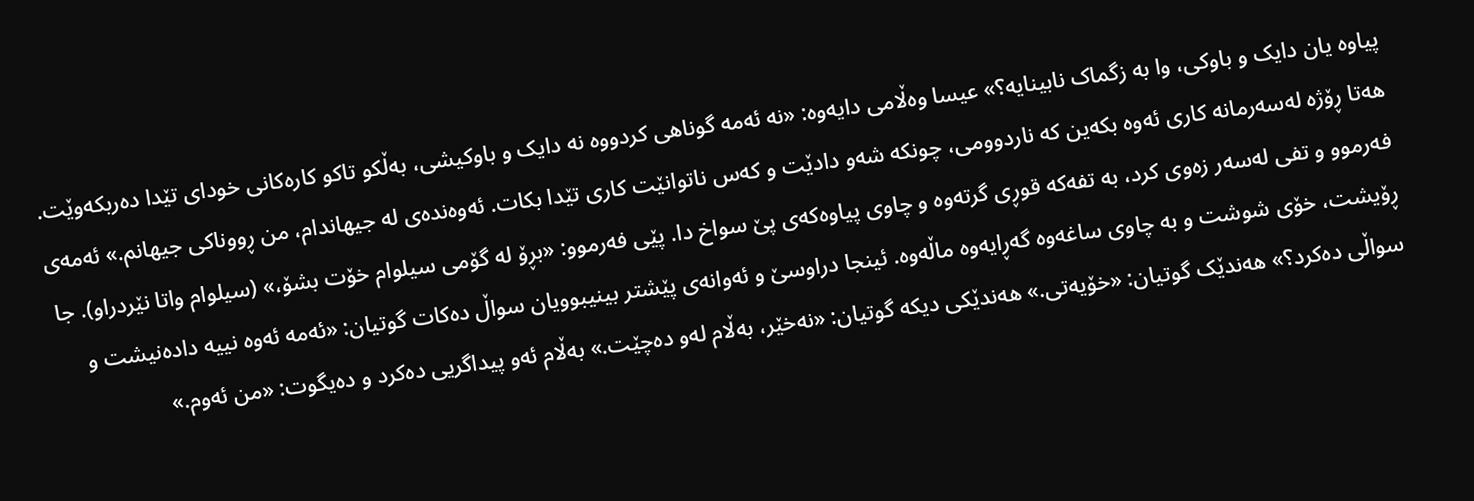پیاوە یان دایک و باوکی، وا بە زگماک نابینایە؟» عیسا وەڵامی دایەوە: «نە ئەمە گوناهی کردووە نە دایک و باوکیشی، بەڵکو تاکو کارەکانی خودای تێدا دەربکەوێت. هەتا ڕۆژە لەسەرمانە کاری ئەوە بکەین کە ناردوومی، چونکە شەو دادێت و کەس ناتوانێت کاری تێدا بکات. ئەوەندەی لە جیهاندام، من ڕووناکی جیهانم.» ئەمەی فەرموو و تفی لەسەر زەوی کرد، بە تفەکە قوڕی گرتەوە و چاوی پیاوەکەی پێ سواخ دا. پێی فەرموو: «بڕۆ لە گۆمی سیلوام خۆت بشۆ،» (سیلوام واتا نێردراو). جا ڕۆیشت، خۆی شوشت و بە چاوی ساغەوە گەڕایەوە ماڵەوە. ئینجا دراوسێ و ئەوانەی پێشتر بینیبوویان سواڵ دەکات گوتیان: «ئەمە ئەوە نییە دادەنیشت و سواڵی دەکرد؟» هەندێک گوتیان: «خۆیەتی.» هەندێکی دیکە گوتیان: «نەخێر، بەڵام لەو دەچێت.» بەڵام ئەو پیداگریی دەکرد و دەیگوت: «من ئەوم.»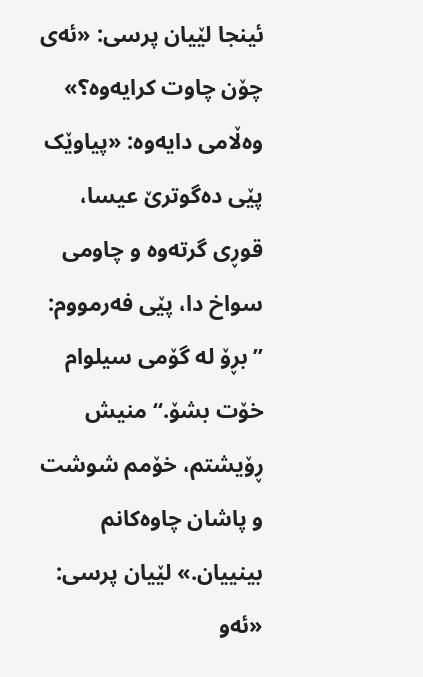ئینجا لێیان پرسی: «ئەی چۆن چاوت کرایەوە؟» وەڵامی دایەوە: «پیاوێک پێی دەگوترێ عیسا، قوڕی گرتەوە و چاومی سواخ دا، پێی فەرمووم: ”بڕۆ لە گۆمی سیلوام خۆت بشۆ.“ منیش ڕۆیشتم، خۆمم شوشت و پاشان چاوەکانم بینییان.» لێیان پرسی: «ئەو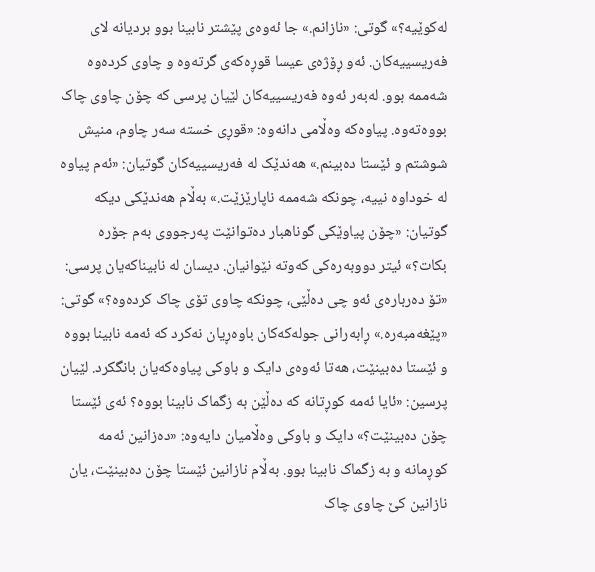لەکوێیە؟» گوتی: «نازانم.» جا ئەوەی پێشتر نابینا بوو بردیانە لای فەریسییەکان. ئەو ڕۆژەی عیسا قوڕەکەی گرتەوە و چاوی کردەوە شەممە بوو. لەبەر ئەوە فەریسییەکان لێیان پرسی کە چۆن چاوی چاک بووەتەوە. پیاوەکە وەڵامی دانەوە: «قوڕی خستە سەر چاوم، منیش شوشتم و ئێستا دەبینم.» هەندێک لە فەریسییەکان گوتیان: «ئەم پیاوە لە خوداوە نییە، چونکە شەممە ناپارێزێت.» بەڵام هەندێکی دیکە گوتیان: «چۆن پیاوێکی گوناهبار دەتوانێت پەرجووی بەم جۆرە بکات؟» ئیتر دووبەرەکی کەوتە نێوانیان. دیسان لە نابیناکەیان پرسی: «تۆ دەربارەی ئەو چی دەڵێی، چونکە چاوی تۆی چاک کردەوە؟» گوتی: «پێغەمبەرە.» ڕابەرانی جولەکەکان باوەڕیان نەکرد کە ئەمە نابینا بووە و ئێستا دەبینێت، هەتا ئەوەی دایک و باوکی پیاوەکەیان بانگکرد. لێیان پرسین: «ئایا ئەمە کوڕتانە کە دەڵێن بە زگماک نابینا بووە؟ ئەی ئێستا چۆن دەبینێت؟» دایک و باوکی وەڵامیان دایەوە: «دەزانین ئەمە کوڕمانە و بە زگماک نابینا بوو. بەڵام نازانین ئێستا چۆن دەبینێت، یان نازانین کێ چاوی چاک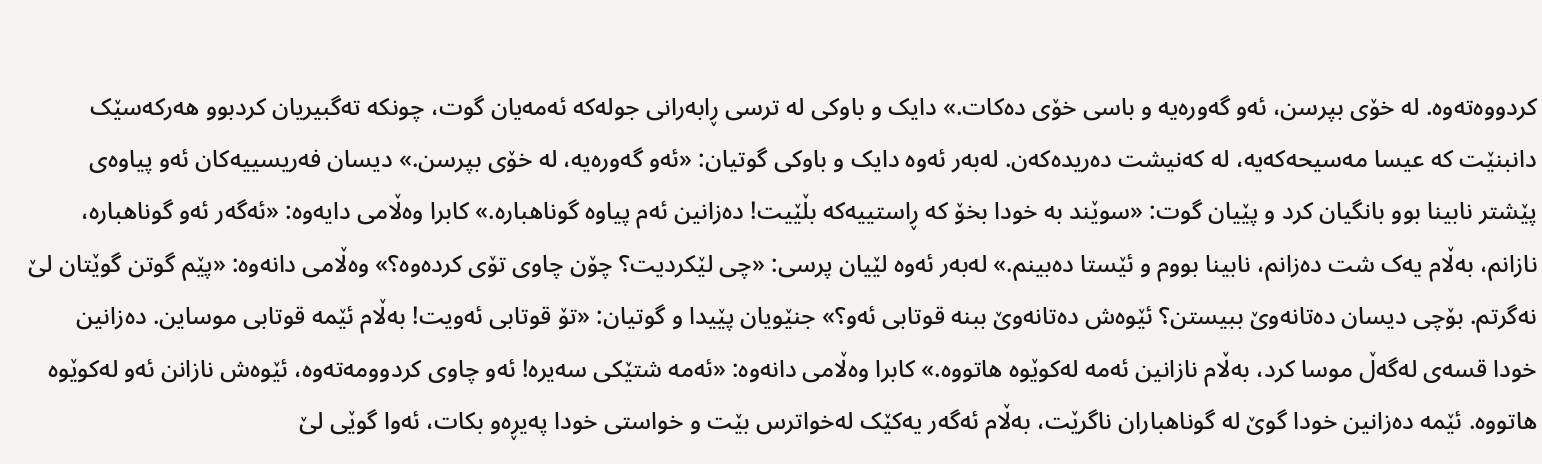کردووەتەوە. لە خۆی بپرسن، ئەو گەورەیە و باسی خۆی دەکات.» دایک و باوکی لە ترسی ڕابەرانی جولەکە ئەمەیان گوت، چونکە تەگبیریان کردبوو هەرکەسێک دانبنێت کە عیسا مەسیحەکەیە، لە کەنیشت دەریدەکەن. لەبەر ئەوە دایک و باوکی گوتیان: «ئەو گەورەیە، لە خۆی بپرسن.» دیسان فەریسییەکان ئەو پیاوەی پێشتر نابینا بوو بانگیان کرد و پێیان گوت: «سوێند بە خودا بخۆ کە ڕاستییەکە بڵێیت! دەزانین ئەم پیاوە گوناهبارە.» کابرا وەڵامی دایەوە: «ئەگەر ئەو گوناهبارە، نازانم، بەڵام یەک شت دەزانم، نابینا بووم و ئێستا دەبینم.» لەبەر ئەوە لێیان پرسی: «چی لێکردیت؟ چۆن چاوی تۆی کردەوە؟» وەڵامی دانەوە: «پێم گوتن گوێتان لێ نەگرتم. بۆچی دیسان دەتانەوێ ببیستن؟ ئێوەش دەتانەوێ ببنە قوتابی ئەو؟» جنێویان پێیدا و گوتیان: «تۆ قوتابی ئەویت! بەڵام ئێمە قوتابی موساین. دەزانین خودا قسەی لەگەڵ موسا کرد، بەڵام نازانین ئەمە لەکوێوە هاتووە.» کابرا وەڵامی دانەوە: «ئەمە شتێکی سەیرە! ئەو چاوی کردوومەتەوە، ئێوەش نازانن ئەو لەکوێوە هاتووە. ئێمە دەزانین خودا گوێ لە گوناهباران ناگرێت، بەڵام ئەگەر یەکێک لەخواترس بێت و خواستی خودا پەیڕەو بکات، ئەوا گوێی لێ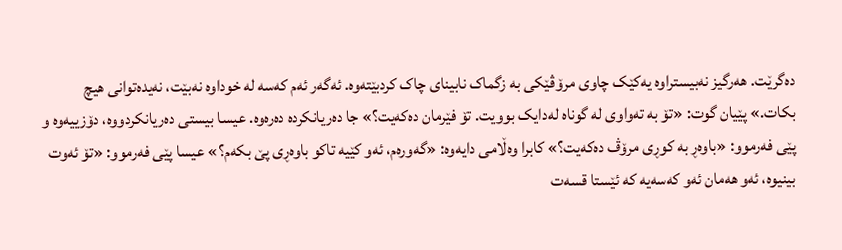دەگرێت. هەرگیز نەبیستراوە یەکێک چاوی مرۆڤێکی بە زگماک نابینای چاک کردبێتەوە. ئەگەر ئەم کەسە لە خوداوە نەبێت، نەیدەتوانی هیچ بکات.» پێیان گوت: «تۆ بە تەواوی لە گوناه لەدایک بوویت. تۆ فێرمان دەکەیت؟» جا دەریانکردە دەرەوە. عیسا بیستی دەریانکردووە، دۆزییەوە و پێی فەرموو: «باوەڕ بە کوڕی مرۆڤ دەکەیت؟» کابرا وەڵامی دایەوە: «گەورەم، ئەو کێیە تاکو باوەڕی پێ بکەم؟» عیسا پێی فەرموو: «تۆ ئەوت بینیوە، ئەو هەمان ئەو کەسەیە کە ئێستا قسەت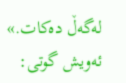لەگەڵ دەکات.» ئەویش گوتی: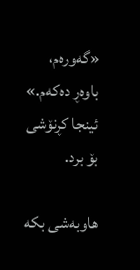«گەورەم، باوەڕ دەکەم.» ئینجا کڕنۆشی بۆ برد.

هاوبەشی بکە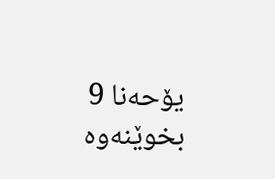یۆحەنا 9 بخوێنەوە